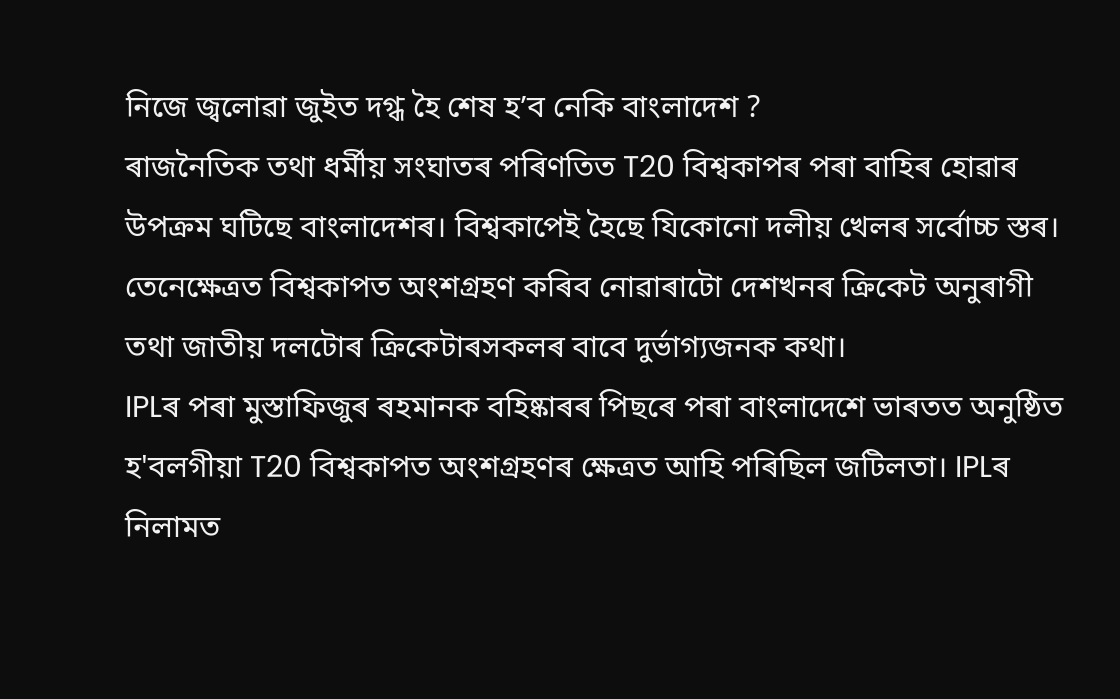নিজে জ্বলোৱা জুইত দগ্ধ হৈ শেষ হ’ব নেকি বাংলাদেশ ?
ৰাজনৈতিক তথা ধৰ্মীয় সংঘাতৰ পৰিণতিত T20 বিশ্বকাপৰ পৰা বাহিৰ হোৱাৰ উপক্ৰম ঘটিছে বাংলাদেশৰ। বিশ্বকাপেই হৈছে যিকোনো দলীয় খেলৰ সৰ্বোচ্চ স্তৰ। তেনেক্ষেত্ৰত বিশ্বকাপত অংশগ্ৰহণ কৰিব নোৱাৰাটো দেশখনৰ ক্ৰিকেট অনুৰাগী তথা জাতীয় দলটোৰ ক্ৰিকেটাৰসকলৰ বাবে দুৰ্ভাগ্যজনক কথা।
IPLৰ পৰা মুস্তাফিজুৰ ৰহমানক বহিষ্কাৰৰ পিছৰে পৰা বাংলাদেশে ভাৰতত অনুষ্ঠিত হ'বলগীয়া T20 বিশ্বকাপত অংশগ্ৰহণৰ ক্ষেত্ৰত আহি পৰিছিল জটিলতা। IPLৰ নিলামত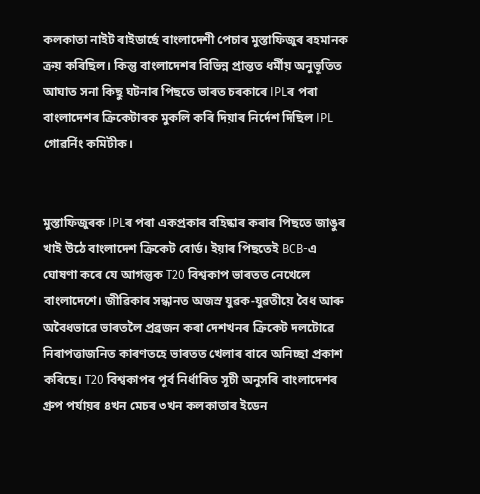কলকাতা নাইট ৰাইডাৰ্ছে বাংলাদেশী পেচাৰ মুস্তাফিজুৰ ৰহমানক ক্ৰয় কৰিছিল। কিন্তু বাংলাদেশৰ বিভিন্ন প্ৰান্তত ধৰ্মীয় অনুভূতিত আঘাত সনা কিছু ঘটনাৰ পিছতে ভাৰত চৰকাৰে IPLৰ পৰা বাংলাদেশৰ ক্ৰিকেটাৰক মুকলি কৰি দিয়াৰ নিৰ্দেশ দিছিল IPL গোৱৰ্নিং কমিটীক।


মুস্তাফিজুৰক IPLৰ পৰা একপ্ৰকাৰ বহিষ্কাৰ কৰাৰ পিছতে জাঙুৰ খাই উঠে বাংলাদেশ ক্ৰিকেট বোৰ্ড। ইয়াৰ পিছতেই BCB-এ ঘোষণা কৰে যে আগন্তুক T20 বিশ্বকাপ ভাৰতত নেখেলে বাংলাদেশে। জীৱিকাৰ সন্ধানত অজস্ৰ যুৱক-যুৱতীয়ে বৈধ আৰু অবৈধভাৱে ভাৰতলৈ প্ৰব্ৰজন কৰা দেশখনৰ ক্ৰিকেট দলটোৱে নিৰাপত্তাজনিত কাৰণতহে ভাৰতত খেলাৰ বাবে অনিচ্ছা প্ৰকাশ কৰিছে। T20 বিশ্বকাপৰ পূৰ্ব নিৰ্ধাৰিত সূচী অনুসৰি বাংলাদেশৰ গ্ৰুপ পৰ্যায়ৰ ৪খন মেচৰ ৩খন কলকাতাৰ ইডেন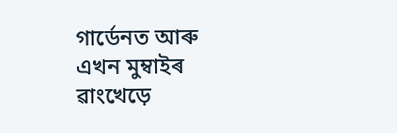গাৰ্ডেনত আৰু এখন মুম্বাইৰ ৱাংখেড়ে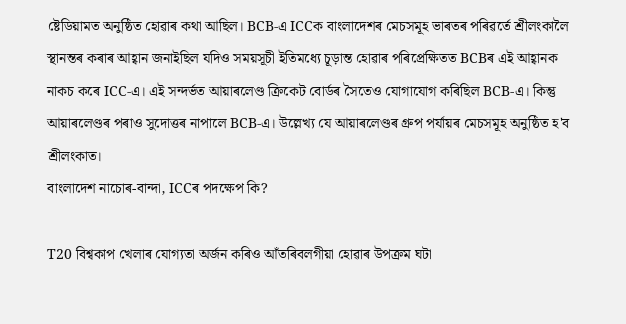ষ্টেডিয়ামত অনুষ্ঠিত হোৱাৰ কথা আছিল। BCB-এ ICCক বাংলাদেশৰ মেচসমূহ ভাৰতৰ পৰিৱৰ্তে শ্ৰীলংকালৈ স্থানন্তৰ কৰাৰ আহ্বান জনাইছিল যদিও সময়সূচী ইতিমধ্যে চূড়ান্ত হোৱাৰ পৰিপ্ৰেক্ষিতত BCBৰ এই আহ্বানক নাকচ কৰে ICC-এ। এই সন্দৰ্ভত আয়াৰলেণ্ড ক্ৰিকেট বোৰ্ডৰ সৈতেও যোগাযোগ কৰিছিল BCB-এ। কিন্তু আয়াৰলেণ্ডৰ পৰাও সুদোত্তৰ নাপালে BCB-এ। উল্লেখ্য যে আয়াৰলেণ্ডৰ গ্ৰুপ পৰ্যায়ৰ মেচসমূহ অনুষ্ঠিত হ'ব শ্ৰীলংকাত।
বাংলাদেশ নাচোৰ-বান্দা, ICCৰ পদক্ষেপ কি?

T20 বিশ্বকাপ খেলাৰ যোগ্যতা অৰ্জন কৰিও আঁতৰিবলগীয়া হোৱাৰ উপক্ৰম ঘটা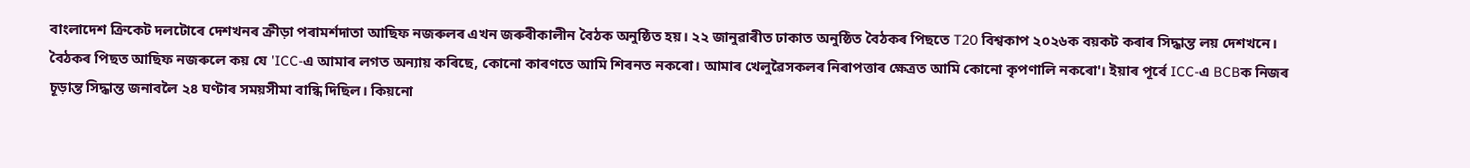বাংলাদেশ ক্ৰিকেট দলটোৰে দেশখনৰ ক্ৰীড়া পৰামৰ্শদাতা আছিফ নজৰুলৰ এখন জৰুৰীকালীন বৈঠক অনুষ্ঠিত হয়। ২২ জানুৱাৰীত ঢাকাত অনুষ্ঠিত বৈঠকৰ পিছতে T20 বিশ্বকাপ ২০২৬ক বয়কট কৰাৰ সিদ্ধান্ত লয় দেশখনে। বৈঠকৰ পিছত আছিফ নজৰুলে কয় যে 'ICC-এ আমাৰ লগত অন্যায় কৰিছে, কোনো কাৰণতে আমি শিৰনত নকৰো। আমাৰ খেলুৱৈসকলৰ নিৰাপত্তাৰ ক্ষেত্ৰত আমি কোনো কৃপণালি নকৰো'। ইয়াৰ পূৰ্বে ICC-এ BCBক নিজৰ চূড়ান্ত সিদ্ধান্ত জনাবলৈ ২৪ ঘণ্টাৰ সময়সীমা বান্ধি দিছিল। কিয়নো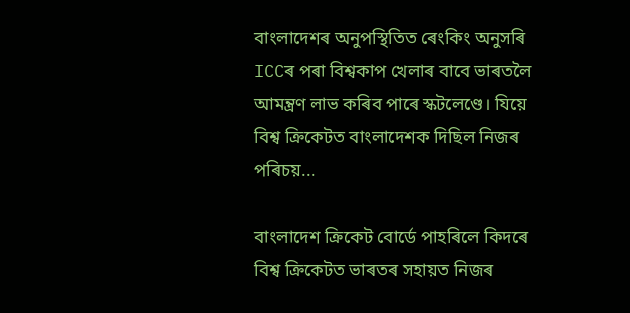বাংলাদেশৰ অনুপস্থিতিত ৰেংকিং অনুসৰি ICCৰ পৰা বিশ্বকাপ খেলাৰ বাবে ভাৰতলৈ আমন্ত্ৰণ লাভ কৰিব পাৰে স্কটলেণ্ডে। যিয়ে বিশ্ব ক্ৰিকেটত বাংলাদেশক দিছিল নিজৰ পৰিচয়...

বাংলাদেশ ক্ৰিকেট বোৰ্ডে পাহৰিলে কিদৰে বিশ্ব ক্ৰিকেটত ভাৰতৰ সহায়ত নিজৰ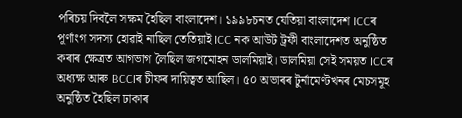পৰিচয় দিবলৈ সক্ষম হৈছিল বাংলাদেশ। ১৯৯৮চনত যেতিয়া বাংলাদেশ ICCৰ পূৰ্ণাংগ সদস্য হোৱাই নাছিল তেতিয়াই ICC নক আউট ট্ৰফী বাংলাদেশত অনুষ্ঠিত কৰাৰ ক্ষেত্ৰত আগভাগ লৈছিল জগমোহন ডালমিয়াই। ডালমিয়া সেই সময়ত ICCৰ অধ্যক্ষ আৰু BCCIৰ চীফৰ দায়িত্বত আছিল। ৫০ অভাৰৰ টুৰ্নামেণ্টখনৰ মেচসমূহ অনুষ্ঠিত হৈছিল ঢাকাৰ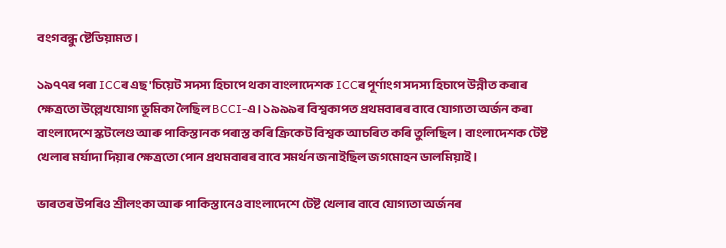বংগবন্ধু ষ্টেডিয়ামত।

১৯৭৭ৰ পৰা ICCৰ এছ'চিয়েট সদস্য হিচাপে থকা বাংলাদেশক ICCৰ পূৰ্ণাংগ সদস্য হিচাপে উন্নীত কৰাৰ ক্ষেত্ৰতো উল্লেখযোগ্য ভূমিকা লৈছিল BCCI-এ। ১৯৯৯ৰ বিশ্বকাপত প্ৰথমবাৰৰ বাবে যোগ্যতা অৰ্জন কৰা বাংলাদেশে স্কটলেণ্ড আৰু পাকিস্তানক পৰাস্ত কৰি ক্ৰিকেট বিশ্বক আচৰিত কৰি তুলিছিল। বাংলাদেশক টেষ্ট খেলাৰ মৰ্যাদা দিয়াৰ ক্ষেত্ৰতো পোন প্ৰথমবাৰৰ বাবে সমৰ্থন জনাইছিল জগমোহন ডালমিয়াই।

ভাৰতৰ উপৰিও শ্ৰীলংকা আৰু পাকিস্তানেও বাংলাদেশে টেষ্ট খেলাৰ বাবে যোগ্যতা অৰ্জনৰ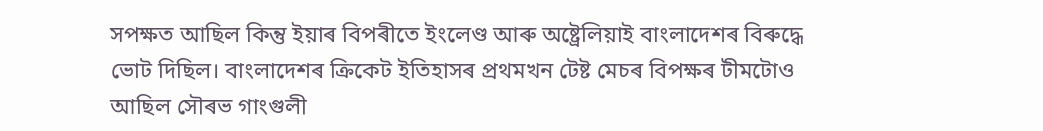সপক্ষত আছিল কিন্তু ইয়াৰ বিপৰীতে ইংলেণ্ড আৰু অষ্ট্ৰেলিয়াই বাংলাদেশৰ বিৰুদ্ধে ভোট দিছিল। বাংলাদেশৰ ক্ৰিকেট ইতিহাসৰ প্ৰথমখন টেষ্ট মেচৰ বিপক্ষৰ টীমটোও আছিল সৌৰভ গাংগুলী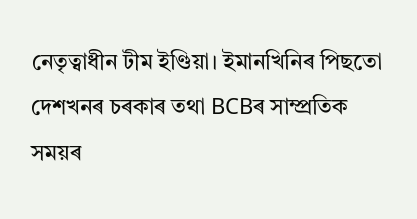নেতৃত্বাধীন টীম ইণ্ডিয়া। ইমানখিনিৰ পিছতো দেশখনৰ চৰকাৰ তথা BCBৰ সাম্প্ৰতিক সময়ৰ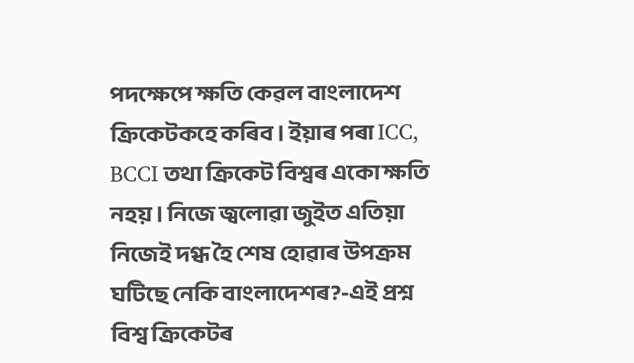পদক্ষেপে ক্ষতি কেৱল বাংলাদেশ ক্ৰিকেটকহে কৰিব। ইয়াৰ পৰা ICC, BCCI তথা ক্ৰিকেট বিশ্বৰ একো ক্ষতি নহয়। নিজে জ্বলোৱা জুইত এতিয়া নিজেই দগ্ধ হৈ শেষ হোৱাৰ উপক্ৰম ঘটিছে নেকি বাংলাদেশৰ?-এই প্ৰশ্ন বিশ্ব ক্ৰিকেটৰ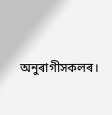অনুৰাগীসকলৰ।